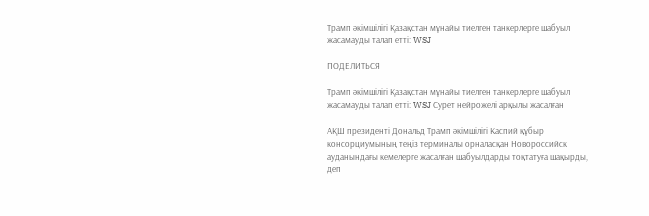Трамп әкімшілігі Қазақстан мұнайы тиелген танкерлерге шабуыл жасамауды талап етті: WSJ

ПОДЕЛИТЬСЯ

Трамп әкімшілігі Қазақстан мұнайы тиелген танкерлерге шабуыл жасамауды талап етті: WSJ Сурет нейрожелі арқылы жасалған

АҚШ президенті Дональд Трамп әкімшілігі Каспий құбыр консорциумының теңіз терминалы орналасқан Новороссийск ауданындағы кемелерге жасалған шабуылдарды тоқтатуға шақырды, деп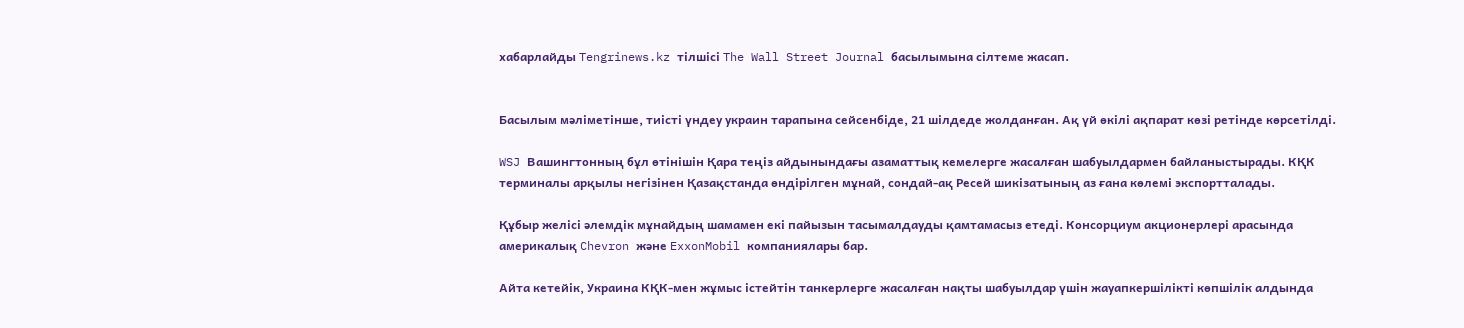хабарлайды Tengrinews.kz тілшісі The Wall Street Journal басылымына сілтеме жасап.


Басылым мәліметінше, тиісті үндеу украин тарапына сейсенбіде, 21 шілдеде жолданған. Ақ үй өкілі ақпарат көзі ретінде көрсетілді.

WSJ Вашингтонның бұл өтінішін Қара теңіз айдынындағы азаматтық кемелерге жасалған шабуылдармен байланыстырады. КҚК терминалы арқылы негізінен Қазақстанда өндірілген мұнай, сондай-ақ Ресей шикізатының аз ғана көлемі экспортталады.

Құбыр желісі әлемдік мұнайдың шамамен екі пайызын тасымалдауды қамтамасыз етеді. Консорциум акционерлері арасында америкалық Chevron және ExxonMobil компаниялары бар.

Айта кетейік, Украина КҚК-мен жұмыс істейтін танкерлерге жасалған нақты шабуылдар үшін жауапкершілікті көпшілік алдында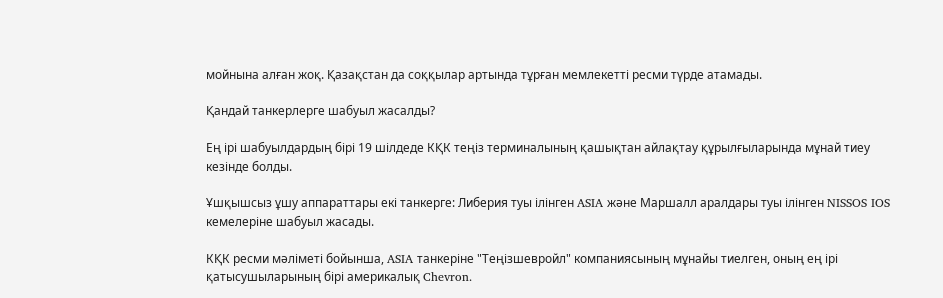мойнына алған жоқ. Қазақстан да соққылар артында тұрған мемлекетті ресми түрде атамады.

Қандай танкерлерге шабуыл жасалды?

Ең ірі шабуылдардың бірі 19 шілдеде КҚК теңіз терминалының қашықтан айлақтау құрылғыларында мұнай тиеу кезінде болды.

Ұшқышсыз ұшу аппараттары екі танкерге: Либерия туы ілінген ASIA және Маршалл аралдары туы ілінген NISSOS IOS кемелеріне шабуыл жасады.

КҚК ресми мәліметі бойынша, ASIA танкеріне "Теңізшевройл" компаниясының мұнайы тиелген, оның ең ірі қатысушыларының бірі америкалық Chevron.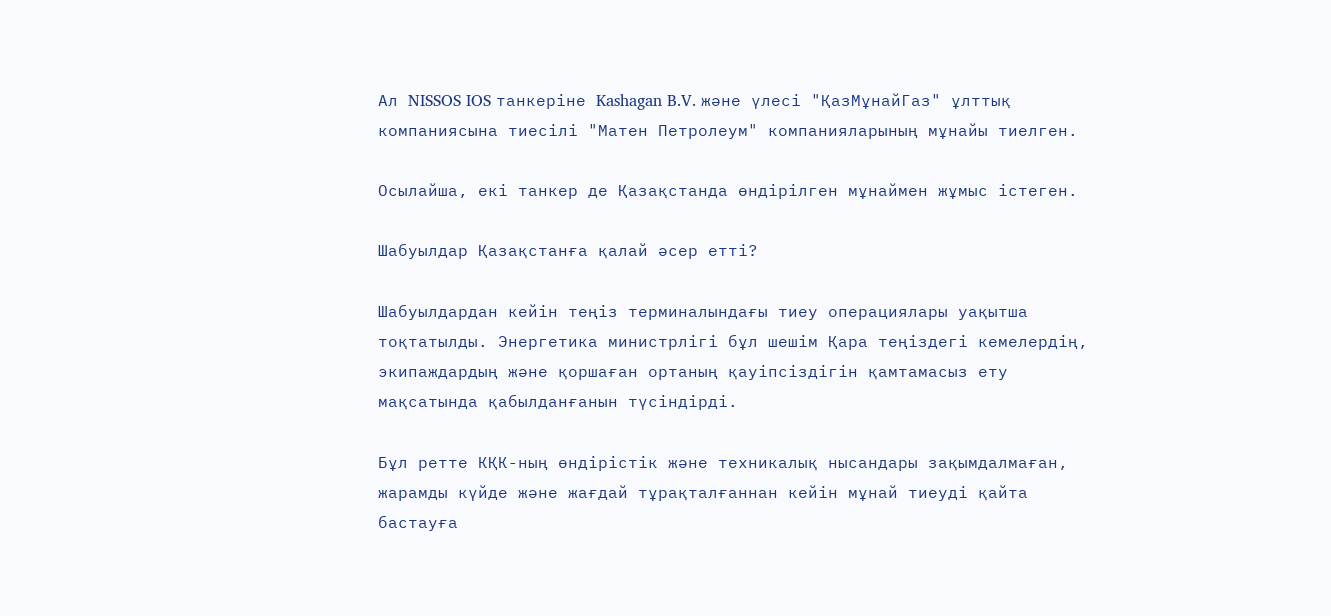Ал NISSOS IOS танкеріне Kashagan B.V. және үлесі "ҚазМұнайГаз" ұлттық компаниясына тиесілі "Матен Петролеум" компанияларының мұнайы тиелген.

Осылайша, екі танкер де Қазақстанда өндірілген мұнаймен жұмыс істеген.

Шабуылдар Қазақстанға қалай әсер етті?

Шабуылдардан кейін теңіз терминалындағы тиеу операциялары уақытша тоқтатылды. Энергетика министрлігі бұл шешім Қара теңіздегі кемелердің, экипаждардың және қоршаған ортаның қауіпсіздігін қамтамасыз ету мақсатында қабылданғанын түсіндірді.

Бұл ретте КҚК-ның өндірістік және техникалық нысандары зақымдалмаған, жарамды күйде және жағдай тұрақталғаннан кейін мұнай тиеуді қайта бастауға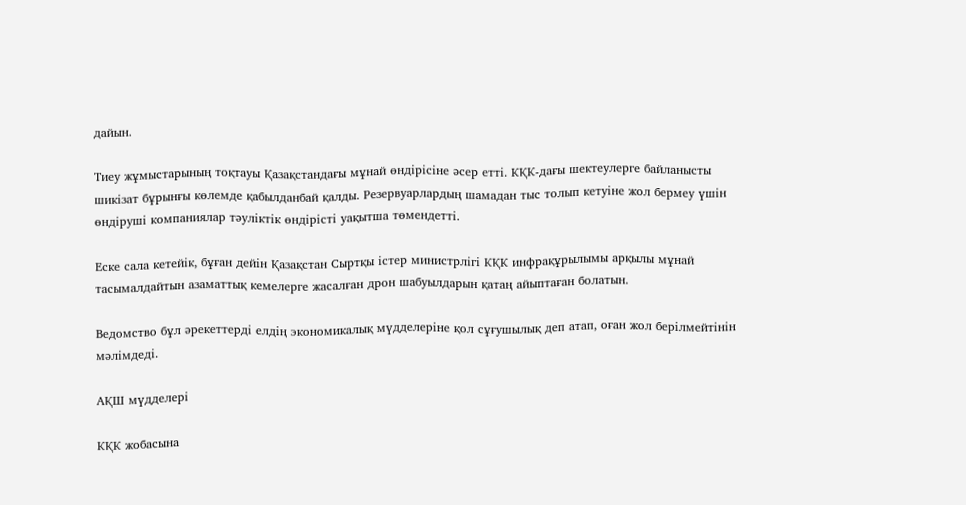дайын.

Тиеу жұмыстарының тоқтауы Қазақстандағы мұнай өндірісіне әсер етті. КҚК-дағы шектеулерге байланысты шикізат бұрынғы көлемде қабылданбай қалды. Резервуарлардың шамадан тыс толып кетуіне жол бермеу үшін өндіруші компаниялар тәуліктік өндірісті уақытша төмендетті.

Еске сала кетейік, бұған дейін Қазақстан Сыртқы істер министрлігі КҚК инфрақұрылымы арқылы мұнай тасымалдайтын азаматтық кемелерге жасалған дрон шабуылдарын қатаң айыптаған болатын.

Ведомство бұл әрекеттерді елдің экономикалық мүдделеріне қол сұғушылық деп атап, оған жол берілмейтінін мәлімдеді.

АҚШ мүдделері

КҚК жобасына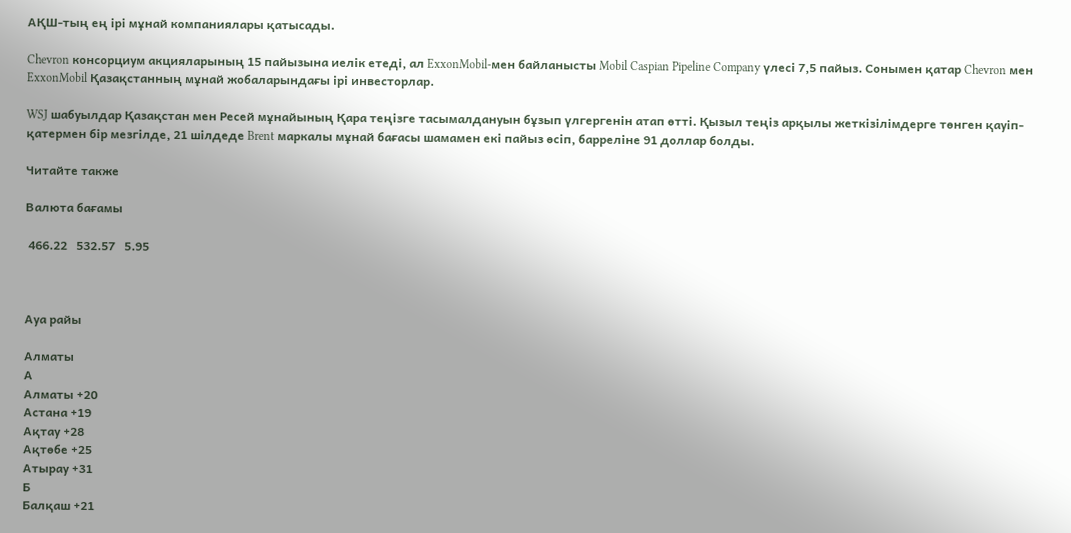АҚШ-тың ең ірі мұнай компаниялары қатысады.

Chevron консорциум акцияларының 15 пайызына иелік етеді, ал ExxonMobil-мен байланысты Mobil Caspian Pipeline Company үлесі 7,5 пайыз. Сонымен қатар Chevron мен ExxonMobil Қазақстанның мұнай жобаларындағы ірі инвесторлар.

WSJ шабуылдар Қазақстан мен Ресей мұнайының Қара теңізге тасымалдануын бұзып үлгергенін атап өтті. Қызыл теңіз арқылы жеткізілімдерге төнген қауіп-қатермен бір мезгілде, 21 шілдеде Brent маркалы мұнай бағасы шамамен екі пайыз өсіп, барреліне 91 доллар болды.

Читайте также

Валюта бағамы

 466.22   532.57   5.95



Ауа райы

Алматы
А
Алматы +20
Астана +19
Ақтау +28
Ақтөбе +25
Атырау +31
Б
Балқаш +21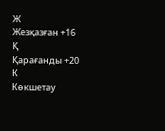Ж
Жезқазған +16
Қ
Қарағанды +20
К
Көкшетау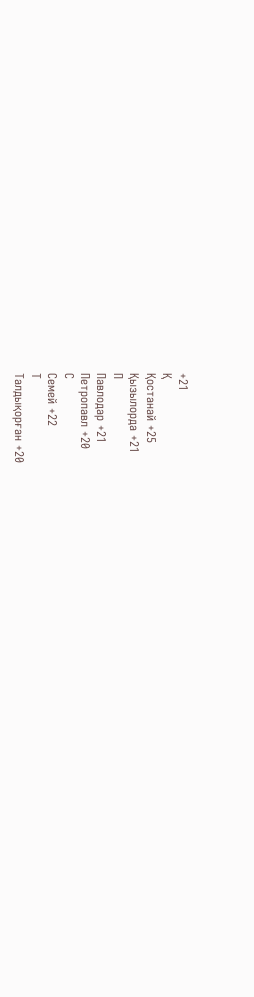+21
Қ
Қостанай +25
Қызылорда +21
П
Павлодар +21
Петропавл +20
С
Семей +22
Т
Талдықорған +20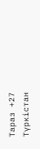Тараз +27
Түркістан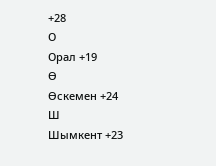+28
О
Орал +19
Ө
Өскемен +24
Ш
Шымкент +23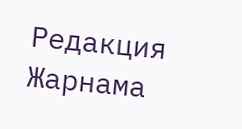Редакция Жарнама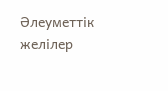Әлеуметтік желілер